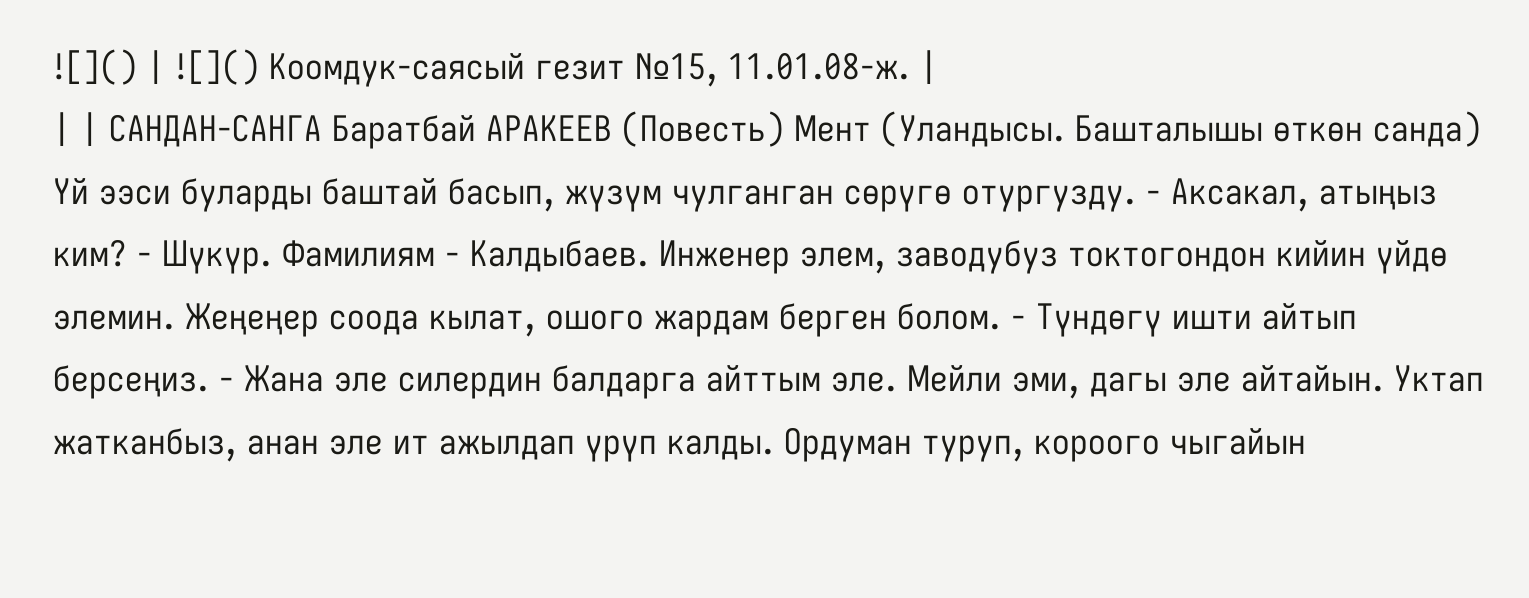![]() | ![]() Коомдук-саясый гезит №15, 11.01.08-ж. |
| | САНДАН-САНГА Баратбай АРАКЕЕВ (Повесть) Мент (Уландысы. Башталышы өткөн санда) Үй ээси буларды баштай басып, жүзүм чулганган сөрүгө отургузду. - Аксакал, атыңыз ким? - Шүкүр. Фамилиям - Калдыбаев. Инженер элем, заводубуз токтогондон кийин үйдө элемин. Жеңеңер соода кылат, ошого жардам берген болом. - Түндөгү ишти айтып берсеңиз. - Жана эле силердин балдарга айттым эле. Мейли эми, дагы эле айтайын. Уктап жатканбыз, анан эле ит ажылдап үрүп калды. Ордуман туруп, короого чыгайын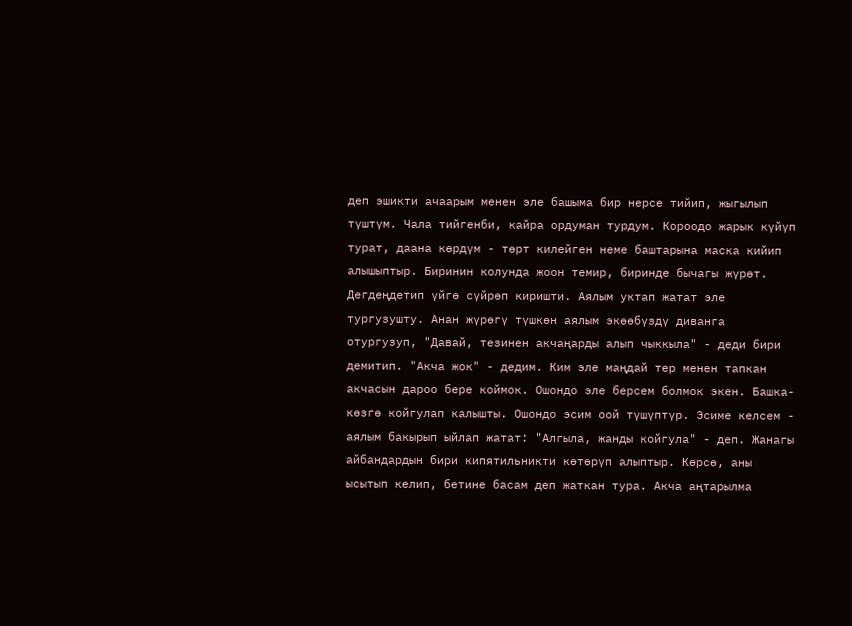деп эшикти ачаарым менен эле башыма бир нерсе тийип, жыгылып түштүм. Чала тийгенби, кайра ордуман турдум. Короодо жарык күйүп турат, даана көрдүм - төрт килейген неме баштарына маска кийип алышыптыр. Биринин колунда жоон темир, биринде бычагы жүрөт. Дегдеңдетип үйгө сүйрөп киришти. Аялым уктап жатат эле тургузушту. Анан жүрөгү түшкөн аялым экөөбүздү диванга отургузуп, "Давай, тезинен акчаңарды алып чыккыла" - деди бири демитип. "Акча жок" - дедим. Ким эле маңдай тер менен тапкан акчасын дароо бере коймок. Ошондо эле берсем болмок экен. Башка-көзгө койгулап калышты. Ошондо эсим оой түшүптүр. Эсиме келсем - аялым бакырып ыйлап жатат: "Алгыла, жанды койгула" - деп. Жанагы айбандардын бири кипятильникти көтөрүп алыптыр. Көрсө, аны ысытып келип, бетине басам деп жаткан тура. Акча аңтарылма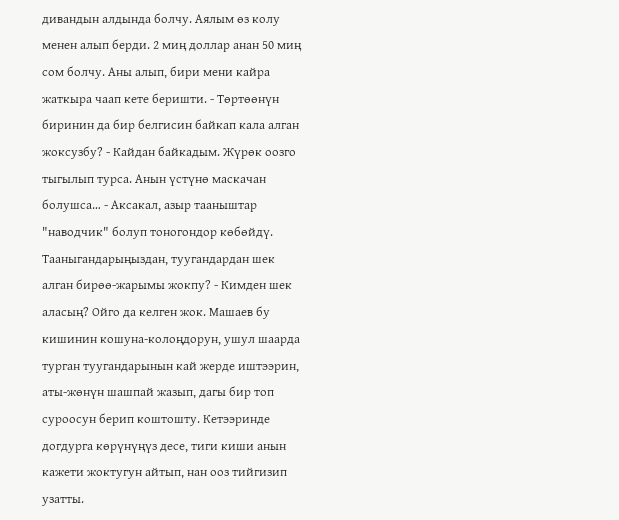дивандын алдында болчу. Аялым өз колу менен алып берди. 2 миң доллар анан 50 миң сом болчу. Аны алып, бири мени кайра жаткыра чаап кете беришти. - Төртөөнүн биринин да бир белгисин байкап кала алган жоксузбу? - Кайдан байкадым. Жүрөк оозго тыгылып турса. Анын үстүнө маскачан болушса… - Аксакал, азыр тааныштар "наводчик" болуп тоногондор көбөйдү. Тааныгандарыңыздан, туугандардан шек алган бирөө-жарымы жокпу? - Кимден шек аласың? Ойго да келген жок. Машаев бу кишинин кошуна-колоңдорун, ушул шаарда турган туугандарынын кай жерде иштээрин, аты-жөнүн шашпай жазып, дагы бир топ суроосун берип коштошту. Кетээринде догдурга көрүнүңүз десе, тиги киши анын кажети жоктугун айтып, нан ооз тийгизип узатты.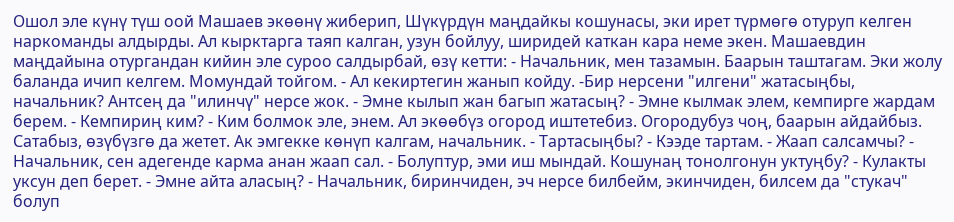Ошол эле күнү түш оой Машаев экөөнү жиберип, Шүкүрдүн маңдайкы кошунасы, эки ирет түрмөгө отуруп келген наркоманды алдырды. Ал кырктарга таяп калган, узун бойлуу, ширидей каткан кара неме экен. Машаевдин маңдайына отургандан кийин эле суроо салдырбай, өзү кетти: - Начальник, мен тазамын. Баарын таштагам. Эки жолу баланда ичип келгем. Момундай тойгом. - Ал кекиртегин жанып койду. -Бир нерсени "илгени" жатасыңбы, начальник? Антсең да "илинчү" нерсе жок. - Эмне кылып жан багып жатасың? - Эмне кылмак элем, кемпирге жардам берем. - Кемпириң ким? - Ким болмок эле, энем. Ал экөөбүз огород иштетебиз. Огородубуз чоң, баарын айдайбыз. Сатабыз, өзүбүзгө да жетет. Ак эмгекке көнүп калгам, начальник. - Тартасыңбы? - Кээде тартам. - Жаап салсамчы? - Начальник, сен адегенде карма анан жаап сал. - Болуптур, эми иш мындай. Кошунаң тонолгонун уктуңбу? - Кулакты уксун деп берет. - Эмне айта аласың? - Начальник, биринчиден, эч нерсе билбейм, экинчиден, билсем да "стукач" болуп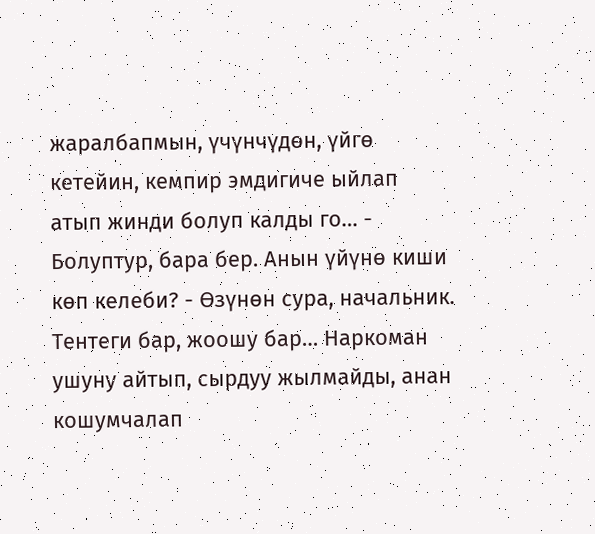жаралбапмын, үчүнчүдөн, үйгө кетейин, кемпир эмдигиче ыйлап атып жинди болуп калды го… - Болуптур, бара бер. Анын үйүнө киши көп келеби? - Өзүнөн сура, начальник. Тентеги бар, жоошу бар… Наркоман ушуну айтып, сырдуу жылмайды, анан кошумчалап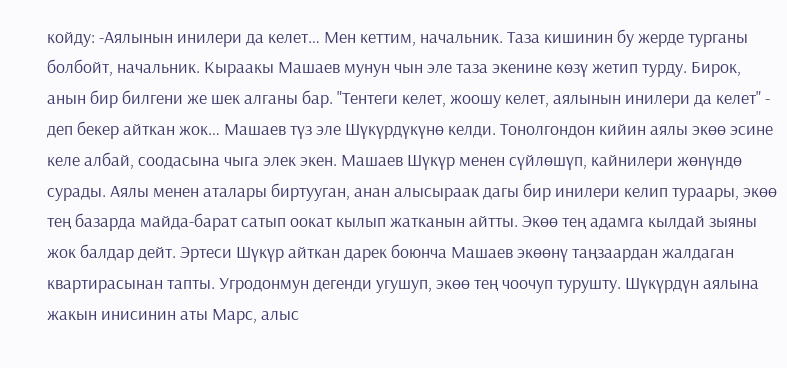койду: -Аялынын инилери да келет… Мен кеттим, начальник. Таза кишинин бу жерде турганы болбойт, начальник. Кыраакы Машаев мунун чын эле таза экенине көзү жетип турду. Бирок, анын бир билгени же шек алганы бар. "Тентеги келет, жоошу келет, аялынын инилери да келет" - деп бекер айткан жок… Машаев түз эле Шүкүрдүкүнө келди. Тонолгондон кийин аялы экөө эсине келе албай, соодасына чыга элек экен. Машаев Шүкүр менен сүйлөшүп, кайнилери жөнүндө сурады. Аялы менен аталары биртууган, анан алысыраак дагы бир инилери келип тураары, экөө тең базарда майда-барат сатып оокат кылып жатканын айтты. Экөө тең адамга кылдай зыяны жок балдар дейт. Эртеси Шүкүр айткан дарек боюнча Машаев экөөнү таңзаардан жалдаган квартирасынан тапты. Угродонмун дегенди угушуп, экөө тең чоочуп турушту. Шүкүрдүн аялына жакын инисинин аты Марс, алыс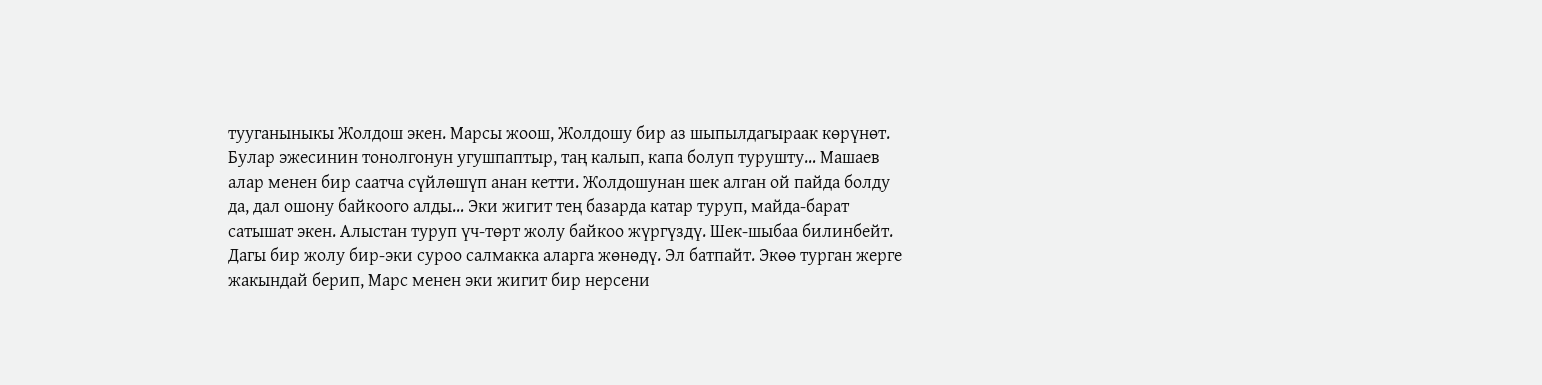тууганыныкы Жолдош экен. Марсы жоош, Жолдошу бир аз шыпылдагыраак көрүнөт. Булар эжесинин тонолгонун угушпаптыр, таң калып, капа болуп турушту… Машаев алар менен бир саатча сүйлөшүп анан кетти. Жолдошунан шек алган ой пайда болду да, дал ошону байкоого алды… Эки жигит тең базарда катар туруп, майда-барат сатышат экен. Алыстан туруп үч-төрт жолу байкоо жүргүздү. Шек-шыбаа билинбейт. Дагы бир жолу бир-эки суроо салмакка аларга жөнөдү. Эл батпайт. Экөө турган жерге жакындай берип, Марс менен эки жигит бир нерсени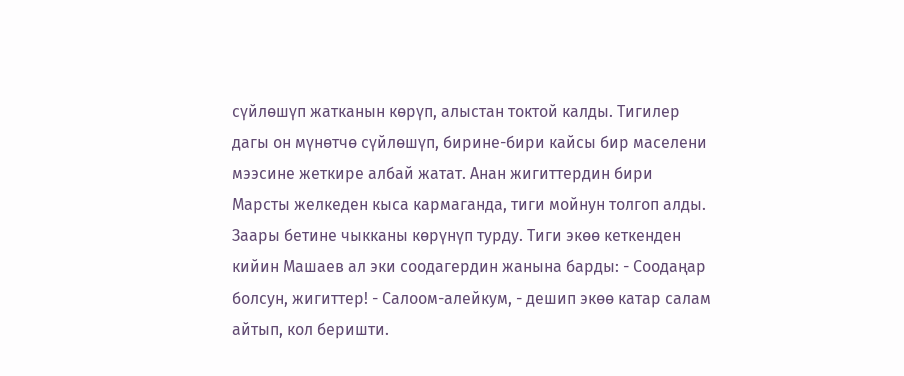сүйлөшүп жатканын көрүп, алыстан токтой калды. Тигилер дагы он мүнөтчө сүйлөшүп, бирине-бири кайсы бир маселени мээсине жеткире албай жатат. Анан жигиттердин бири Марсты желкеден кыса кармаганда, тиги мойнун толгоп алды. Заары бетине чыкканы көрүнүп турду. Тиги экөө кеткенден кийин Машаев ал эки соодагердин жанына барды: - Соодаңар болсун, жигиттер! - Салоом-алейкум, - дешип экөө катар салам айтып, кол беришти.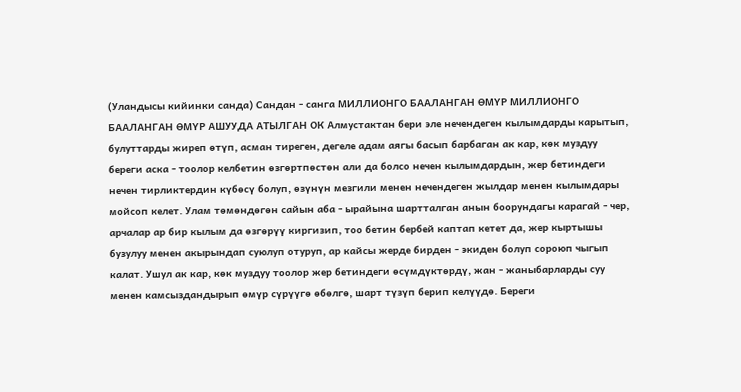(Уландысы кийинки санда) Сандан - санга МИЛЛИОНГО БААЛАНГАН ӨМҮР МИЛЛИОНГО БААЛАНГАН ӨМҮР АШУУДА АТЫЛГАН ОК Алмустактан бери эле нечендеген кылымдарды карытып, булуттарды жиреп өтүп, асман тиреген, дегеле адам аягы басып барбаган ак кар, көк муздуу береги аска - тоолор келбетин өзгөртпөстөн али да болсо нечен кылымдардын, жер бетиндеги нечен тирликтердин күбөсү болуп, өзүнүн мезгили менен нечендеген жылдар менен кылымдары мойсоп келет. Улам төмөндөгөн сайын аба - ырайына шартталган анын боорундагы карагай - чер, арчалар ар бир кылым да өзгөрүү киргизип, тоо бетин бербей каптап кетет да, жер кыртышы бузулуу менен акырындап суюлуп отуруп, ар кайсы жерде бирден - экиден болуп сороюп чыгып калат. Ушул ак кар, көк муздуу тоолор жер бетиндеги өсүмдүктөрдү, жан - жаныбарларды суу менен камсыздандырып өмүр сүрүүгө өбөлгө, шарт түзүп берип келүүдө. Береги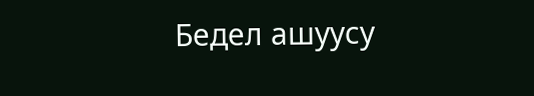Бедел ашуусу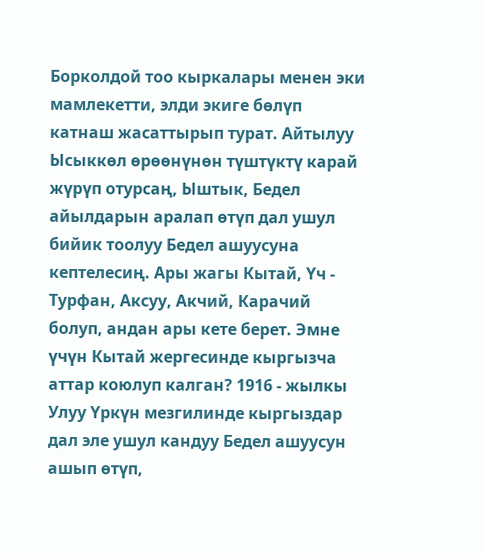Борколдой тоо кыркалары менен эки мамлекетти, элди экиге бөлүп катнаш жасаттырып турат. Айтылуу Ысыккөл өрөөнүнөн түштүктү карай жүрүп отурсаң, Ыштык, Бедел айылдарын аралап өтүп дал ушул бийик тоолуу Бедел ашуусуна кептелесиң. Ары жагы Кытай, Үч - Турфан, Аксуу, Акчий, Карачий болуп, андан ары кете берет. Эмне үчүн Кытай жергесинде кыргызча аттар коюлуп калган? 1916 - жылкы Улуу Үркүн мезгилинде кыргыздар дал эле ушул кандуу Бедел ашуусун ашып өтүп,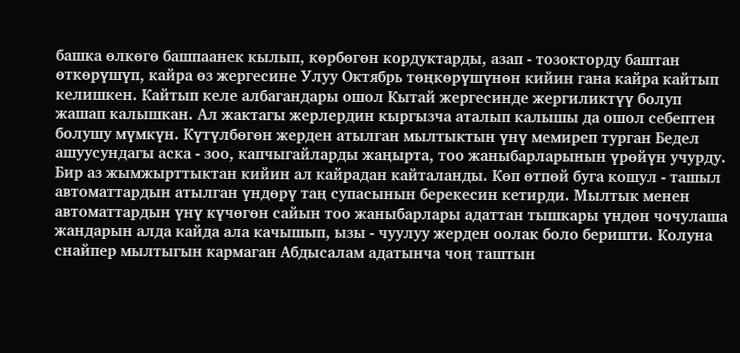башка өлкөгө башпаанек кылып, көрбөгөн кордуктарды, азап - тозокторду баштан өткөрүшүп, кайра өз жергесине Улуу Октябрь төңкөрүшүнөн кийин гана кайра кайтып келишкен. Кайтып келе албагандары ошол Кытай жергесинде жергиликтүү болуп жашап калышкан. Ал жактагы жерлердин кыргызча аталып калышы да ошол себептен болушу мүмкүн. Күтүлбөгөн жерден атылган мылтыктын үнү мемиреп турган Бедел ашуусундагы аска - зоо, капчыгайларды жаңырта, тоо жаныбарларынын үрөйүн учурду. Бир аз жымжырттыктан кийин ал кайрадан кайталанды. Көп өтпөй буга кошул - ташыл автоматтардын атылган үндөрү таң супасынын берекесин кетирди. Мылтык менен автоматтардын үнү күчөгөн сайын тоо жаныбарлары адаттан тышкары үндөн чочулаша жандарын алда кайда ала качышып, ызы - чуулуу жерден оолак боло беришти. Колуна снайпер мылтыгын кармаган Абдысалам адатынча чоң таштын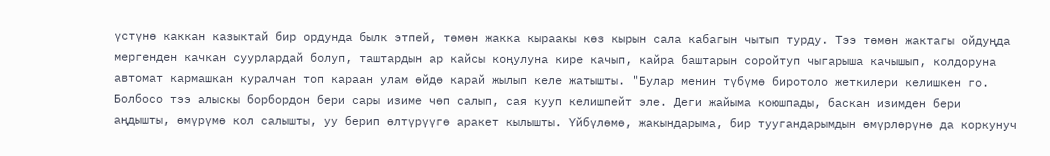үстүнө каккан казыктай бир ордунда былк этпей, төмөн жакка кыраакы көз кырын сала кабагын чытып турду. Тээ төмөн жактагы ойдуңда мергенден качкан суурлардай болуп, таштардын ар кайсы коңулуна кире качып, кайра баштарын соройтуп чыгарыша качышып, колдоруна автомат кармашкан куралчан топ караан улам өйдө карай жылып келе жатышты. "Булар менин түбүмө биротоло жеткилери келишкен го. Болбосо тээ алыскы борбордон бери сары изиме чөп салып, сая кууп келишпейт эле. Деги жайыма коюшпады, баскан изимден бери аңдышты, өмүрүмө кол салышты, уу берип өлтүрүүгө аракет кылышты. Үйбүлөмө, жакындарыма, бир туугандарымдын өмүрлөрүнө да коркунуч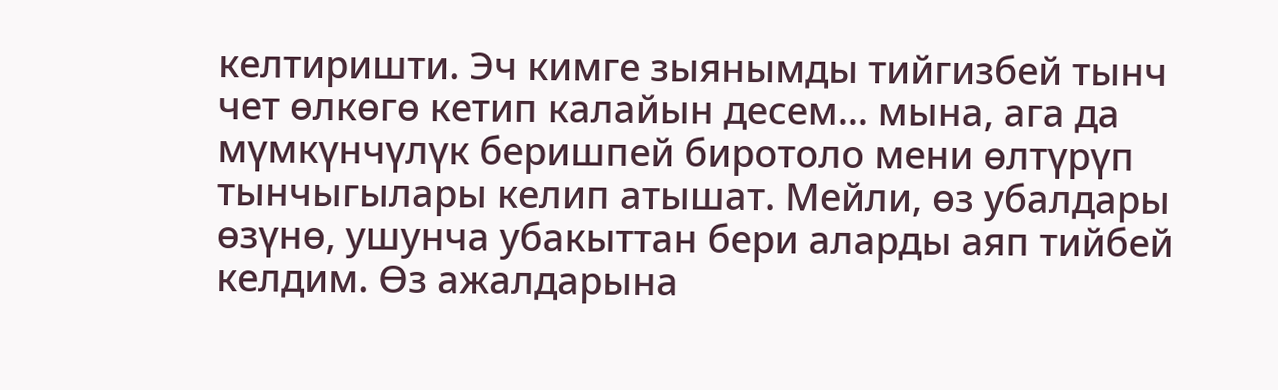келтиришти. Эч кимге зыянымды тийгизбей тынч чет өлкөгө кетип калайын десем... мына, ага да мүмкүнчүлүк беришпей биротоло мени өлтүрүп тынчыгылары келип атышат. Мейли, өз убалдары өзүнө, ушунча убакыттан бери аларды аяп тийбей келдим. Өз ажалдарына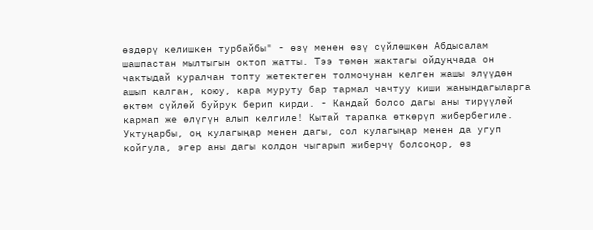өздөрү келишкен турбайбы" - өзү менен өзү сүйлөшкөн Абдысалам шашпастан мылтыгын октоп жатты. Тээ төмөн жактагы ойдуңчада он чактыдай куралчан топту жетектеген толмочунан келген жашы элүүдөн ашып калган, коюу, кара муруту бар тармал чачтуу киши жанындагыларга өктөм сүйлөй буйрук берип кирди. - Кандай болсо дагы аны тирүүлөй кармап же өлүгүн алып келгиле! Кытай тарапка өткөрүп жибербегиле. Уктуңарбы, оң кулагыңар менен дагы, сол кулагыңар менен да угуп койгула, эгер аны дагы колдон чыгарып жиберчү болсоңор, өз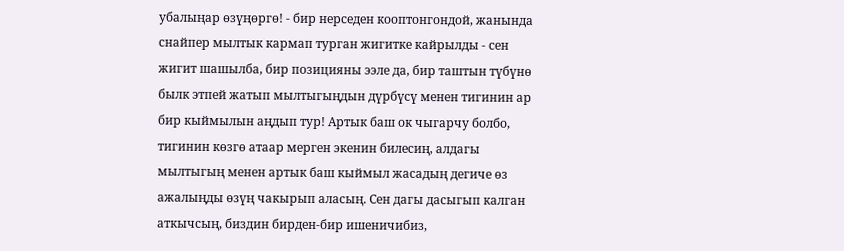убалыңар өзүңөргө! - бир нерседен кооптонгондой, жанында снайпер мылтык кармап турган жигитке кайрылды - сен жигит шашылба, бир позицияны ээле да, бир таштын түбүнө былк этпей жатып мылтыгыңдын дүрбүсү менен тигинин ар бир кыймылын аңдып тур! Артык баш ок чыгарчу болбо, тигинин көзгө атаар мерген экенин билесиң, алдагы мылтыгың менен артык баш кыймыл жасадың дегиче өз ажалыңды өзүң чакырып аласың. Сен дагы дасыгып калган аткычсың, биздин бирден-бир ишеничибиз,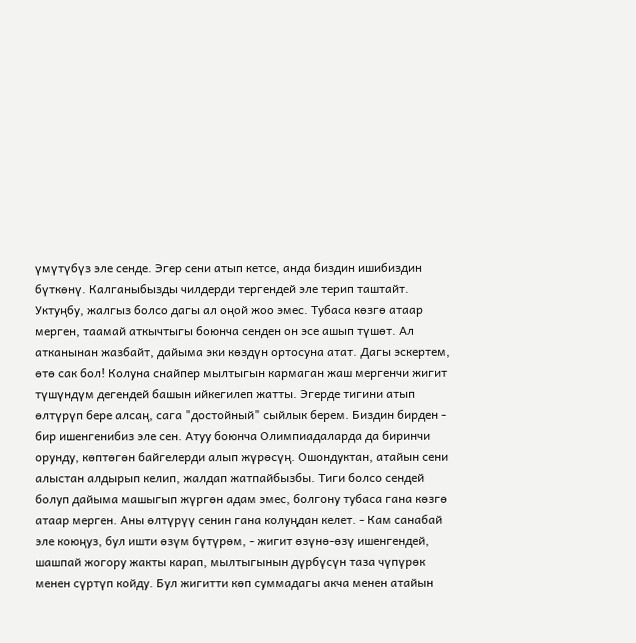үмүтүбүз эле сенде. Эгер сени атып кетсе, анда биздин ишибиздин бүткөнү. Калганыбызды чилдерди тергендей эле терип таштайт. Уктуңбу, жалгыз болсо дагы ал оңой жоо эмес. Тубаса көзгө атаар мерген, таамай аткычтыгы боюнча сенден он эсе ашып түшөт. Ал атканынан жазбайт, дайыма эки көздүн ортосуна атат. Дагы эскертем, өтө сак бол! Колуна снайпер мылтыгын кармаган жаш мергенчи жигит түшүндүм дегендей башын ийкегилеп жатты. Эгерде тигини атып өлтүрүп бере алсаң, сага "достойный" сыйлык берем. Биздин бирден - бир ишенгенибиз эле сен. Атуу боюнча Олимпиадаларда да биринчи орунду, көптөгөн байгелерди алып жүрөсүң. Ошондуктан, атайын сени алыстан алдырып келип, жалдап жатпайбызбы. Тиги болсо сендей болуп дайыма машыгып жүргөн адам эмес, болгону тубаса гана көзгө атаар мерген. Аны өлтүрүү сенин гана колуңдан келет. - Кам санабай эле коюңуз, бул ишти өзүм бүтүрөм, - жигит өзүнө-өзү ишенгендей, шашпай жогору жакты карап, мылтыгынын дүрбүсүн таза чүпүрөк менен сүртүп койду. Бул жигитти көп суммадагы акча менен атайын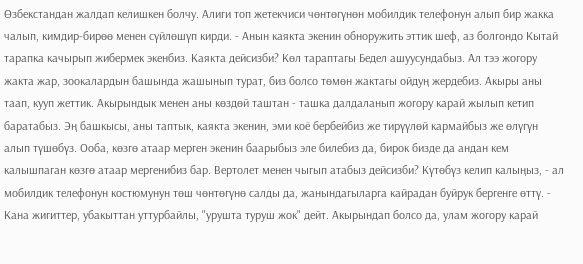Өзбекстандан жалдап келишкен болчу. Алиги топ жетекчиси чөнтөгүнөн мобилдик телефонун алып бир жакка чалып, кимдир-бирөө менен сүйлөшүп кирди. - Анын каякта экенин обноружить эттик шеф, аз болгондо Кытай тарапка качырып жибермек экенбиз. Каякта дейсизби? Көл тараптагы Бедел ашуусундабыз. Ал тээ жогору жакта жар, зоокалардын башында жашынып турат, биз болсо төмөн жактагы ойдуң жердебиз. Акыры аны таап, кууп жеттик. Акырындык менен аны көздөй таштан - ташка далдаланып жогору карай жылып кетип баратабыз. Эң башкысы, аны таптык, каякта экенин, эми коё бербейбиз же тирүүлөй кармайбыз же өлүгүн алып түшөбүз. Ооба, көзгө атаар мерген экенин баарыбыз эле билебиз да, бирок бизде да андан кем калышпаган көзгө атаар мергенибиз бар. Вертолет менен чыгып атабыз дейсизби? Күтөбүз келип калыңыз, - ал мобилдик телефонун костюмунун төш чөнтөгүнө салды да, жанындагыларга кайрадан буйрук бергенге өттү. - Кана жигиттер, убакыттан уттурбайлы, "урушта туруш жок" дейт. Акырындап болсо да, улам жогору карай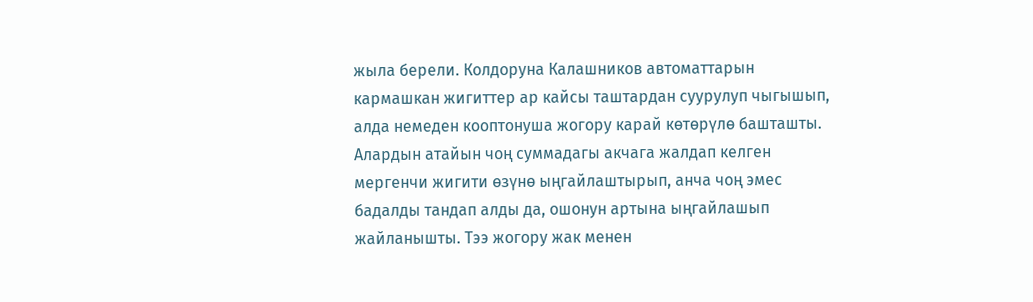жыла берели. Колдоруна Калашников автоматтарын кармашкан жигиттер ар кайсы таштардан суурулуп чыгышып, алда немеден кооптонуша жогору карай көтөрүлө башташты. Алардын атайын чоң суммадагы акчага жалдап келген мергенчи жигити өзүнө ыңгайлаштырып, анча чоң эмес бадалды тандап алды да, ошонун артына ыңгайлашып жайланышты. Тээ жогору жак менен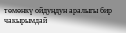төмөнкү ойдуңдун аралыгы бир чакырымдай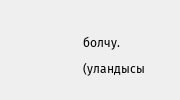болчу. (уландысы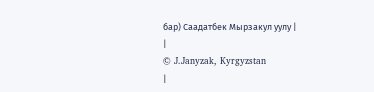бар) Саадатбек Мырзакул уулу |
|
© J.Janyzak, Kyrgyzstan
|